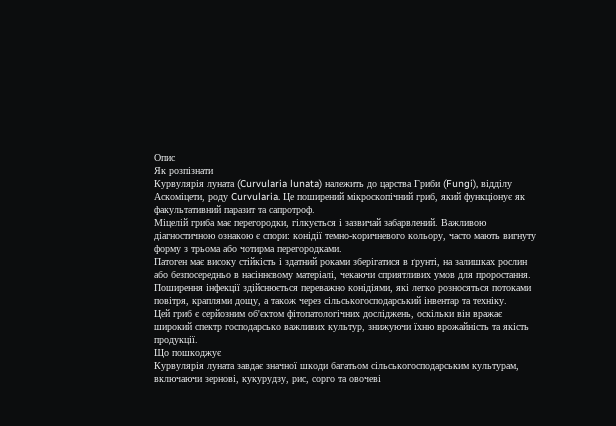Опис
Як розпізнати
Курвулярія луната (Curvularia lunata) належить до царства Гриби (Fungi), відділу Аскоміцети, роду Curvularia. Це поширений мікроскопічний гриб, який функціонує як факультативний паразит та сапротроф.
Міцелій гриба має перегородки, гілкується і зазвичай забарвлений. Важливою діагностичною ознакою є спори: конідії темно-коричневого кольору, часто мають вигнуту форму з трьома або чотирма перегородками.
Патоген має високу стійкість і здатний роками зберігатися в ґрунті, на залишках рослин або безпосередньо в насіннєвому матеріалі, чекаючи сприятливих умов для проростання.
Поширення інфекції здійснюється переважно конідіями, які легко розносяться потоками повітря, краплями дощу, а також через сільськогосподарський інвентар та техніку.
Цей гриб є серйозним об'єктом фітопатологічних досліджень, оскільки він вражає широкий спектр господарсько важливих культур, знижуючи їхню врожайність та якість продукції.
Що пошкоджує
Курвулярія луната завдає значної шкоди багатьом сільськогосподарським культурам, включаючи зернові, кукурудзу, рис, сорго та овочеві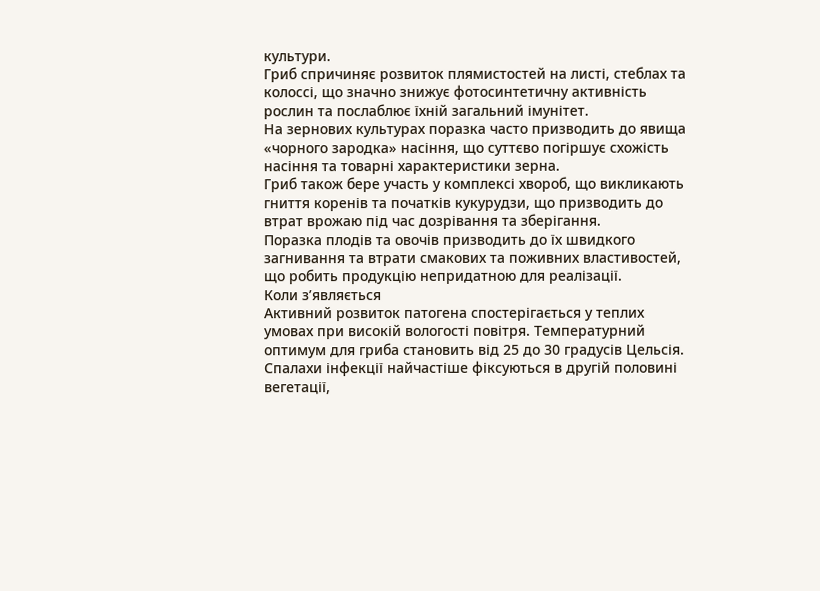культури.
Гриб спричиняє розвиток плямистостей на листі, стеблах та колоссі, що значно знижує фотосинтетичну активність рослин та послаблює їхній загальний імунітет.
На зернових культурах поразка часто призводить до явища «чорного зародка» насіння, що суттєво погіршує схожість насіння та товарні характеристики зерна.
Гриб також бере участь у комплексі хвороб, що викликають гниття коренів та початків кукурудзи, що призводить до втрат врожаю під час дозрівання та зберігання.
Поразка плодів та овочів призводить до їх швидкого загнивання та втрати смакових та поживних властивостей, що робить продукцію непридатною для реалізації.
Коли з’являється
Активний розвиток патогена спостерігається у теплих умовах при високій вологості повітря. Температурний оптимум для гриба становить від 25 до 30 градусів Цельсія.
Спалахи інфекції найчастіше фіксуються в другій половині вегетації,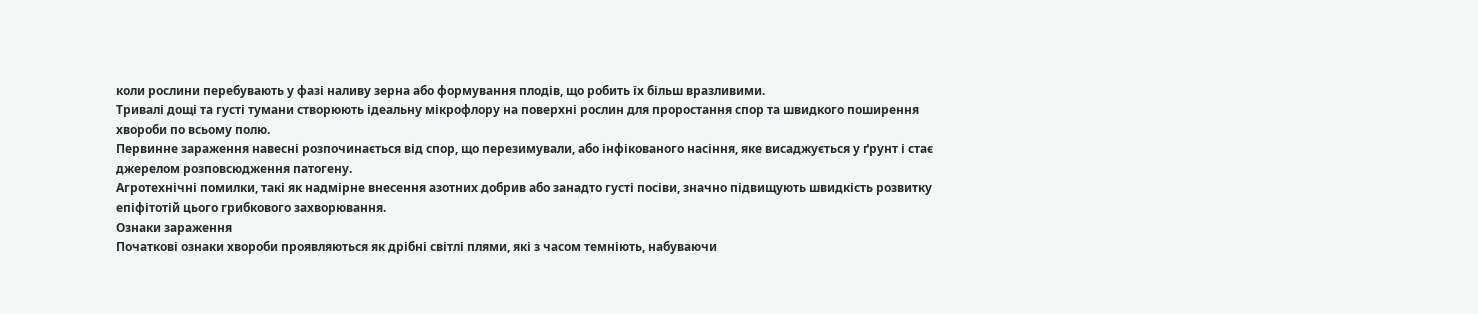коли рослини перебувають у фазі наливу зерна або формування плодів, що робить їх більш вразливими.
Тривалі дощі та густі тумани створюють ідеальну мікрофлору на поверхні рослин для проростання спор та швидкого поширення хвороби по всьому полю.
Первинне зараження навесні розпочинається від спор, що перезимували, або інфікованого насіння, яке висаджується у ґрунт і стає джерелом розповсюдження патогену.
Агротехнічні помилки, такі як надмірне внесення азотних добрив або занадто густі посіви, значно підвищують швидкість розвитку епіфітотій цього грибкового захворювання.
Ознаки зараження
Початкові ознаки хвороби проявляються як дрібні світлі плями, які з часом темніють, набуваючи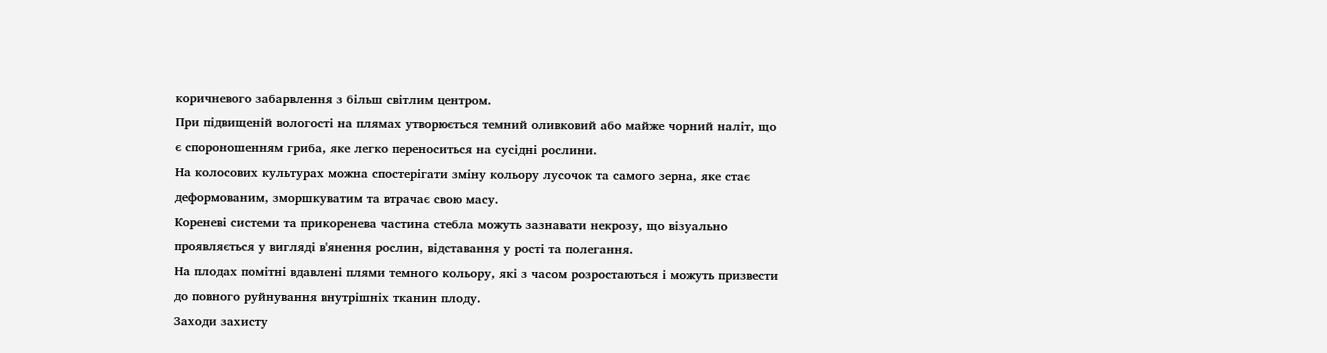коричневого забарвлення з більш світлим центром.
При підвищеній вологості на плямах утворюється темний оливковий або майже чорний наліт, що є спороношенням гриба, яке легко переноситься на сусідні рослини.
На колосових культурах можна спостерігати зміну кольору лусочок та самого зерна, яке стає деформованим, зморшкуватим та втрачає свою масу.
Кореневі системи та прикоренева частина стебла можуть зазнавати некрозу, що візуально проявляється у вигляді в'янення рослин, відставання у рості та полегання.
На плодах помітні вдавлені плями темного кольору, які з часом розростаються і можуть призвести до повного руйнування внутрішніх тканин плоду.
Заходи захисту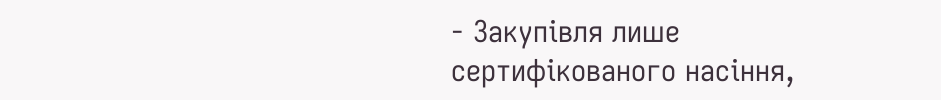- Закупівля лише сертифікованого насіння,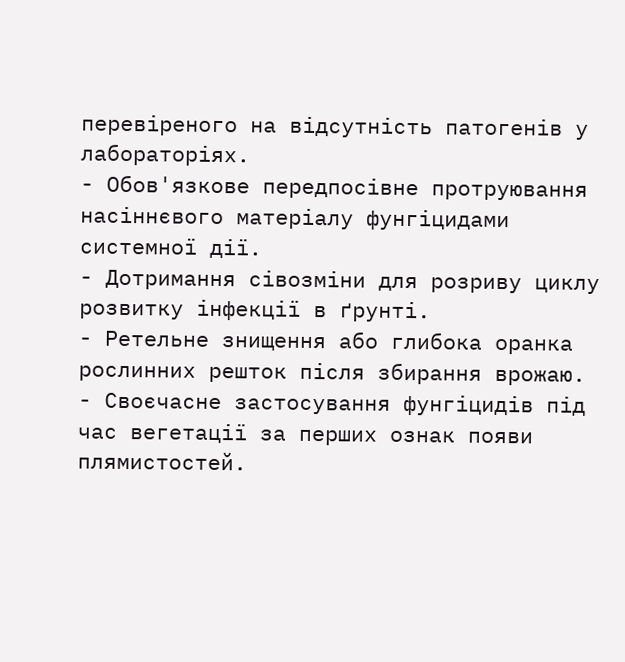перевіреного на відсутність патогенів у лабораторіях.
- Обов'язкове передпосівне протруювання насіннєвого матеріалу фунгіцидами системної дії.
- Дотримання сівозміни для розриву циклу розвитку інфекції в ґрунті.
- Ретельне знищення або глибока оранка рослинних решток після збирання врожаю.
- Своєчасне застосування фунгіцидів під час вегетації за перших ознак появи плямистостей.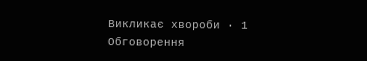Викликає хвороби · 1
Обговорення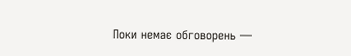Поки немає обговорень —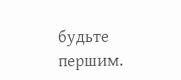будьте першим.